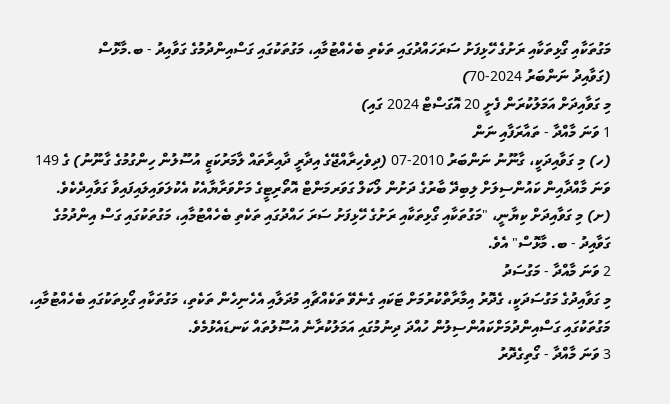މަގުތަކާއި ގޯޅިތަކާއި ރަށުގެ ހޭޅިފަށު ސަރަހައްދުގައި ތަކެތި ބެހެއްޓުމާއި، މަގުތަކުގައި ގަސްއިންދުމުގެ ގަވާއިދު - ބ.މާޅޮސް
(ގަވާއިދު ނަންބަރު 2024-70)
މި ގަވާއިދަށް އަމަލުކުރަން ފެށީ 20 އޮގަސްޓް 2024 ގައި)
1 ވަނަ މާއްދާ - ތައާރަފާއި ނަން
(ހ) މި ގަވާއިދަކީ، ގާނޫނު ނަންބަރު 2010-07 (ދިވެހިރާއްޖޭގެ އިދާރީ ދާއިރާތައް ލާމަރުކަޒީ އުސޫލުން ހިންގުމުގެ ގާނޫނު) ގެ 149 ވަނަ މާއްދާއިން ކައުންސިލަށް ލިބިދޭ ބާރުގެ ދަށުން ލޯކަލް ގަވަރމަންޓް އޮތޯރިޓީގެ މަށްވަރާޔާއެކު އެކުލަވައިލައިފައިވާ ގަވާއިދެކެވެ.
(ށ) މި ގަވާއިދަށް ކިޔާނީ، "މަގުތަކާއި ގޯޅިތަކާއި ރަށުގެ ހޭޅިފަށު ސަރަ ހައްދުގައި ތަކެތި ބެހެއްޓުމާއި، މަގުތަކުގައި ގަސް އިންދުމުގެ ގަވާއިދު - ބ. މާޅޮސް" އެވެ.
2 ވަނަ މާއްދާ - މަގުސަދު
މި ގަވާއިދުގެ މަގުސަދަކީ، ގެދޮރު އިމާރާތްކުރުމަށް ޓަކައި ގެނެވޭ ތަކެއްޗާއި މުދަލާއި އެހެނިހެން ތަކެތި، މަގުތަކާއި ގޯޅިތަކުގައި ބެހެއްޓުމާއި، މަގުތަކުގައި ގަސްއިންދުމަށްކައުންސިލުން ހުއްދަ ދިނުމުގައި އަމަލުކުރާނެ އުސޫލުތައް ކަނޑައެޅުމެވެ.
3 ވަނަ މާއްދާ - ގޯތިގެދޮރު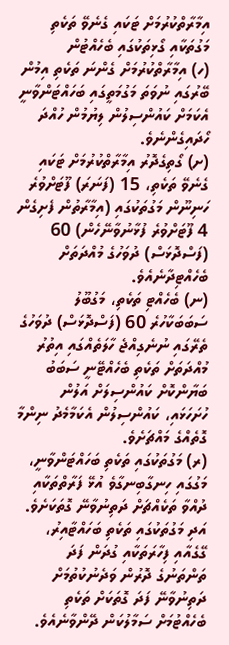އިމާރާތްކުރުމަށް ޓަކައި ގެނެވޭ ތަކެތި މަގުތަކާއި ގޯޅިތަކުގައި ބެހެއްޓުން
(ހ) އިމާރާތްކުރުމަށް ގެންނަ ތަކެތި އިމުން ބޭރުގައި ނުވަތަ މަގުމަތީގައި ބަހައްޓަންވާނީ އެކަމަށް ކައުންސިލުން ލިޔުމުން ހުއްދަ ހޯދައިގެންނެވެ.
(ށ) ގޯތިގެދޮރު އިމާރާތްކުރުމަށް ޓަކައި ގެނެވޭ ތަކެތި، 15 (ފަނަރަ) ފޫޓަށްވުރެ ހަނިނޫން މަގުތަކުގައި (އިމާރާތުން ފެށިގެން 4 ފޫޓަށްވުރެ ފުޅާނުވާނޭހެން) 60 (ފަސްދޮޅަސް) ދުވަހުގެ މުއްދަތަށް ބެހެއްޓިދާނެއެވެ.
(ނ) ބެހެއްޓި ތަކެތި، މަގުބޫލު ސަބަބަކާހުރެ 60 (ފަސްދޮޅަސް) ދުވަހުގެ ތެރޭގައި ނުނެގިއްޖެ ހާލަތެއްގައި އިތުރު މުއްދަތަށް ތަކެތި ބެހެއްޓޭނީ ސަބަބު ބަޔާންކޮށް ކައުންސިލަށް އަލުން ހުށަހަޅައި، ކައުންސިލުން އެކަމާމެދު ނިންމާ ގޮތެއްގެ މައްޗަށެވެ.
(ރ) މަގުތަކުގައި ތަކެތި ބަހައްޓަންވާނީ، މަގުގައި ހިނގާބިނގާވެ އުޅޭ ފަރާތްތަކާއި ދުއްވާ ތަކެއްޗަށް ދަތިނުވާނޭ ގޮތަކަށެވެ. އަދި މަގުތަކުގައި ތަކެތި ބަހައްޓާއިރު، ގޭގެއާއި ފިހާރަތަކާއި ގުދަން ފަދަ ތަންތަނުގެ ދޮރުން ވަދެނުކުތުމަށް ދަތިނުވާނޭ ފަދަ ގޮތަކަށް ތަކެތި ބެހެއްޓުމަށް ސަމާލުކަން ދޭންވާނެއެވެ.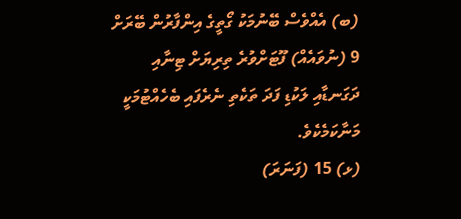(ބ) އެއްވެސް ބޭނުމަކު ގޯތީގެ އިންފާރުން ބޭރަށް 9 (ނުވައެއް) ފޫޓަށްވުރެ ތިރިޔަށް ޓިނާއި ދަގަނޑާއި ލަކުޑި ފަދަ ތަކެތި ނެރެފައި ބެހެއްޓުމަކީ މަނާކަމެކެވެ.
(ޅ) 15 (ފަނަރަ)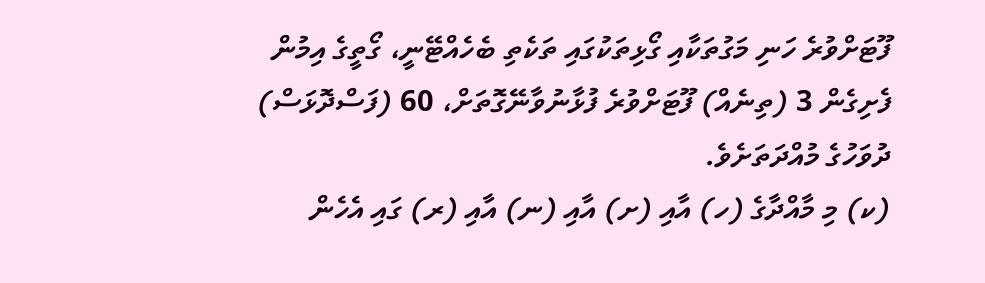ފޫޓަށްވުރެ ހަނި މަގުތަކާއި ގޯޅިތަކުގައި ތަކެތި ބެހެއްޓޭނީ، ގޯތީގެ އިމުން ފެށިގެން 3 (ތިނެއް) ފޫޓަށްވުރެ ފުޅާނުވާނޭގޮތަށް، 60 (ފަސްދޮޅަސް) ދުވަހުގެ މުއްދަތަށެވެ.
(ކ) މި މާއްދާގެ (ހ) އާއި (ށ) އާއި (ނ) އާއި (ރ) ގައި އެހެން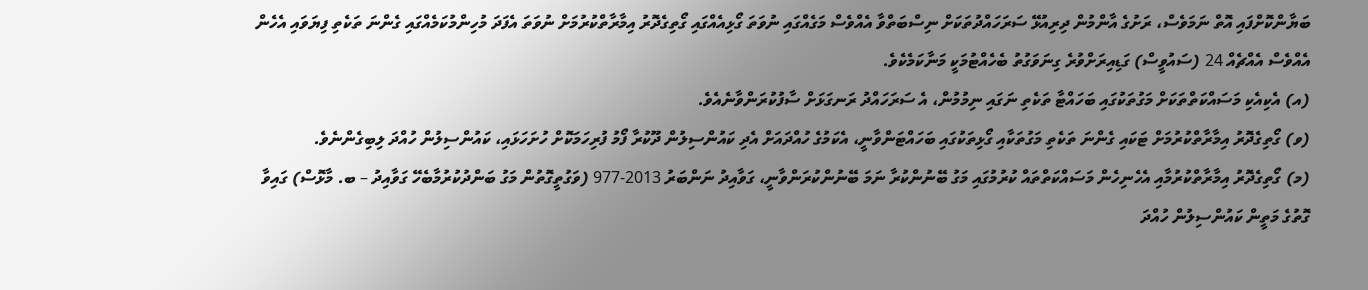ބަޔާންކޮށްފައި އޮތް ނަމަވެސް، ރަށުގެ އާންމުން ދިރިއުޅޭ ސަރަހައްދުތަކަށް ނިސްބަތްވާ އެއްވެސް މަގެއްގައި ނުވަތަ ގޯޅިއެއްގައި ގޯތިގެދޮރު އިމާރާތްކުރުމަށް ނުވަތަ އެފަދަ މުހިންމުކަމެއްގައި ގެންނަ ތަކެތި ފިޔަވައި އެހެން އެއްވެސް އެއްޗެއް 24 (ސައުވީސް) ގަޑިއިރަށްވުރެ ގިނަވަގުތު ބެހެއްޓުމަކީ މަނާކަމެކެވެ.
(އ) އެކިއެކި މަސައްކަތްތަކަށް މަގުތަކުގައި ބަހައްޓާ ތަކެތި ނަގައި ނިމުމުން، އެ ސަރަހައްދު ރަނގަޅަށް ސާފުކުރަންވާނެއެވެ.
(ވ) ގޯތިގެދޮރު އިމާރާތްކުރުމަށް ޓަކައި ގެންނަ ތަކެތި މަގުތަކާއި ގޯޅިތަކުގައި ބަހައްޓަންވާނީ، އެކަމުގެ ހުއްދައަށް އެދި ކައުންސިލުން ދޫކުރާ ފޯމު ފުރިހަމަކޮށް ހުށަހަޅައި، ކައުންސިލުން ހުއްދަ ލިބިގެންނެވެ.
(މ) ގޯތިގެދޮރު އިމާރާތްކުރުމާއި އެހެނިހެން މަސައްކަތްތައް ކުރުމުގައި މަގު ބޭނުންކުރާ ނަމަ ބޭނުންކުރަންވާނީ، ގަވާއިދު ނަންބަރު 2013-977 (ވަގުތީގޮތުން މަގު ބަންދުކުރުމާބެހޭ ގަވާއިދު – ބ. މާޅޮސް) ގައިވާ ގޮތުގެ މަތީން ކައުންސިލުން ހުއްދަ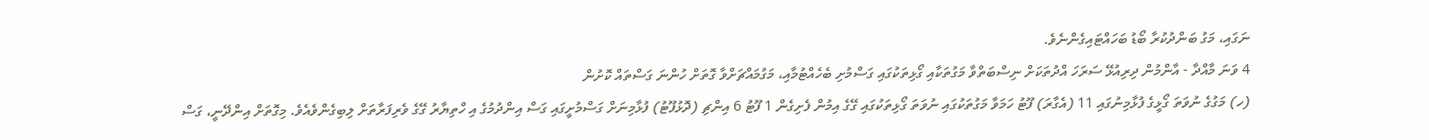ނަގައި، މަގު ބަންދުކުރާ ބޯޑު ބަހައްޓައިގެންނެވެ.
4 ވަނަ މާއްދާ - އާންމުން ދިރިއުޅޭ ސަރަހަ އްދުތަކަށް ނިސްބަތްވާ މަގުތަކާއި ގޯޅިތަކުގައި ގަސްމުށި ބެހެއްޓުމާއި، މަގުމައްޗަށްވާ ގޮތަށް ހުންނަ ގަސްތައް ކޮށުން
(ހ) މަގުގެ ނުވަތަ ގޯޅީގެ ފުޅާމިނުގައި 11 (އެގާރަ) ފޫޓު ހަމަވާ މަގުތަކުގައި ނުވަތަ ގޯޅިތަކުގައި ގޭގެ އިމުން ފެށިގެން 1 ފޫޓު 6 އިންޗި (ދޮޅުފޫޓު) ފުޅާމިނަށް ގަސްމުށީގައި ގަސް އިންދުމުގެ އި ހްތިޔާރު ގޭގެ ވެރިފަރާތަށް ލިބިގެންވެއެވެ. މިގޮތަށް އިންދޭނީ، ގަސް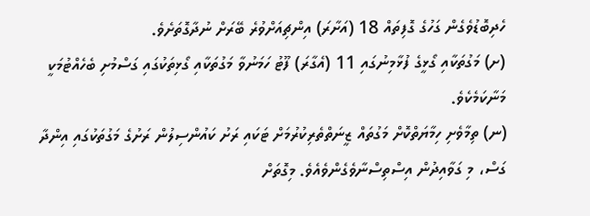ހެދިބޮޑުވެގެން ގަހުގެ ގޮފިތައް 18 (އަށާރަ) އިންޗިއަށްވުރެ ބޭރަށް ނުދާގޮތަށެވެ.
(ށ) މަގުތަކާއި ގޯޅީގެ ފުޅާމިނުގައި 11 (އެގާރަ) ފޫޓު ހަމަނުވާ މަގުތަކާއި ގޯޅިތަކުގައި ގަސްމުށި ބެހެއްޓުމަކީ މަނާކަމެކެވެ.
(ނ) ތިމާވެށި ހިމާޔަތްކޮށް މަގުތައް ޒީނަތްތެރިކުރުމަށް ޓަކައި ރަށު ކައުންސިލުން ރަށުގެ މަގުތަކުގައި އިންދާ ގަސް، މި ގަވާއިދުން އިސްތިސްނާވެގެންވެއެވެ. މިގޮތަށް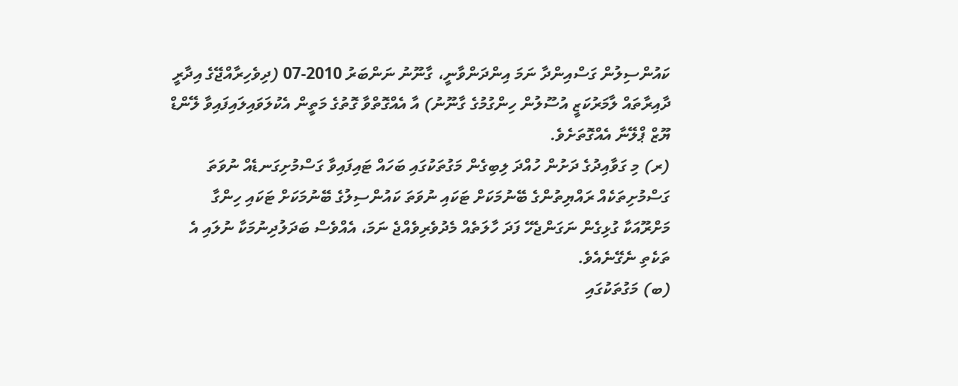ކައުންސިލުން ގަސްއިންދާ ނަމަ އިންދަންވާނީ، ގާނޫނު ނަންބަރު 2010-07 (ދިވެހިރާއްޖޭގެ އިދާރީ ދާއިރާތައް ލާމަރުކަޒީ އުސޫލުން ހިންގުމުގެ ގާނޫނު) އާ އެއްގޮތްވާ ގޮތުގެ މަތީން އެކުލަވައިލައިފައިވާ ލޭންޑް ޔޫޒް ޕްލޭނާ އެއްގޮތަށެވެ.
(ރ) މި ގަވާއިދުގެ ދަށުން ހުއްދަ ލިބިގެން މަގުތަކުގައި ބަހައް ޓައިފައިވާ ގަސްމުށިގަނޑެއް ނުވަތަ ގަސްމުށިތަކެއް ރައްޔިތުންގެ ބޭނުމަކަށް ޓަކައި ނުވަތަ ކައުންސިލުގެ ބޭނުމަކަށް ޓަކައި ހިންގާ މަށްރޫއަކާ ގުޅިގެން ނަގަންޖެހޭ ފަދަ ހާލަތެއް މެދުވެރިވެއްޖެ ނަމަ، އެއްވެސް ބަދަލުދިނުމަކާ ނުލައި އެ ތަކެތި ނެގޭނެއެވެ.
(ބ) މަގުތަކުގައި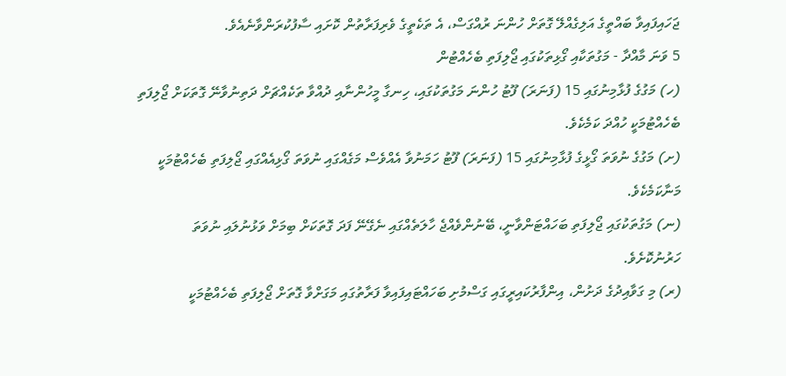ޖަހައިފައިވާ ބައްތީގެ އަލިގެއްލޭ ގޮތަށް ހުންނަ ރުއްގަސް، އެ ތަކެތީގެ ވެރިފަރާތުން ކޮށައި ސާފުކުރަންވާނެއެވެ.
5 ވަނަ މާއްދާ - މަގުތަކާއި ގޯޅިތަކުގައި ޖޯލިފަތި ބެހެއްޓުން
(ހ) މަގުގެ ފުޅާމިނުގައި 15 (ފަނަރަ) ފޫޓު ހުންނަ މަގުތަކުގައި، ހިނގާ މީހުންނާއި ދުއްވާ ތަކެއްޗަށް ދަތިނުވާނޭ ގޮތަކަށް ޖޯލިފަތި ބެހެއްޓުމަކީ ހުއްދަ ކަމެކެވެ.
(ށ) މަގުގެ ނުވަތަ ގޯޅީގެ ފުޅާމިނުގައި 15 (ފަނަރަ) ފޫޓު ހަމަނުވާ އެއްވެސް މަގެއްގައި ނުވަތަ ގޯޅިއެއްގައި ޖޯލިފަތި ބެހެއްޓުމަކީ މަނާކަމެކެވެ.
(ނ) މަގުތަކުގައި ޖޯލިފަތި ބަހައްޓަންވާނީ، ބޭނުންވެއްޖެ ހާލަތެއްގައި ނެގޭނޭ ފަދަ ގޮތަކަށް ބިމަށް ވަޅުނުލައި ނުވަތަ ހަރުނުކޮށެވެ.
(ރ) މި ގަވާއިދުގެ ދަށުން، އިންފާރުކައިރީގައި ގަސްމުށި ބަހައްޓައިފައިވާ ފަރާތުގައި މަގަށްވާ ގޮތަށް ޖޯލިފަތި ބެހެއްޓުމަކީ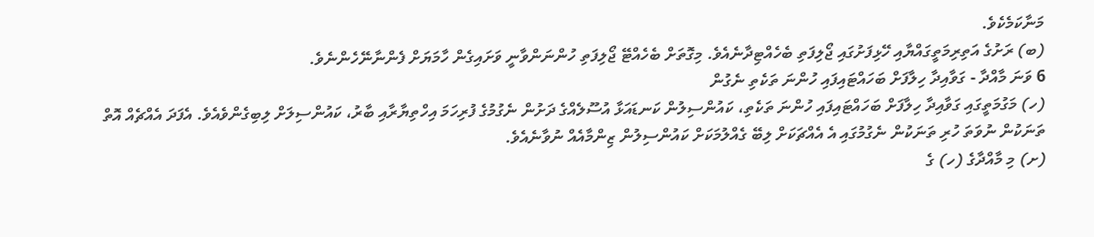މަނާކަމެކެވެ.
(ބ) ރަށުގެ އަތިރިމަތީގައްޔާއި ހޭޅިފަށުގައި ޖޯލިފަތި ބެހެއްޓިދާނެއެވެ. މިގޮތަށް ބެހެއްޓޭ ޖޯލިފަތި ހުންނަންވާނީ ވަށައިގެން ހާމަޔަށް ފެންނާނޭހެންނެވެ.
6 ވަނަ މާއްދާ - ގަވާއިދާ ހިލާފަށް ބަހައްޓައިފައި ހުންނަ ތަކެތި ނެގުން
(ހ) މަގުމަތީގައި ގަވާއިދާ ހިލާފަށް ބަހައްޓައިފައި ހުންނަ ތަކެތި، ކައުންސިލުން ކަނޑައަޅާ އުސޫލެއްގެ ދަށުން ނެގުމުގެ ފުރިހަމަ އިހްތިޔާރާއި ބާރު، ކައުންސިލަށް ލިބިގެންވެއެވެ. އެފަދަ އެއްޗެއް އޮތް ތަނަކުން ނުވަތަ ހުރި ތަނަކުން ނެގުމުގައި އެ އެއްޗަކަށް ލިބޭ ގެއްލުމަކަށް ކައުންސިލުން ޒިންމާއެއް ނުވާނެއެވެ.
(ށ) މި މާއްދާގެ (ހ) ގެ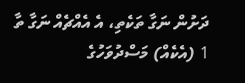ދަށުން ނަގާ ތަކެތި، އެ އެއްޗެއް ނަގާ ތާ 1 (އެކެއް) މަސްދުވަހުގެ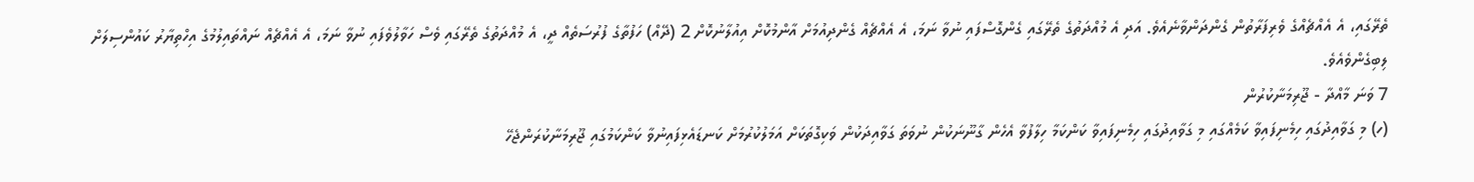ތެރޭގައި، އެ އެއްޗެއްގެ ވެރިފަރާތުން ގެންދަންވާނެއެވެ. އަދި އެ މުއްދަތުގެ ތެރޭގައި ގެންގޮސްފައި ނުވާ ނަމަ، އެ އެއްޗެއް ގެންދިއުމަށް އާންމުކޮށް އިއުލާނުކޮށް 2 (ދޭއް) ހަފުތާގެ ފުރުސަތެއް ދީ، އެ މުއްދަތުގެ ތެރޭގައި ވެސް ހަވާލުވެފައި ނުވާ ނަމަ، އެ އެއްޗެއް ނައްތައިލުމުގެ އިހްތިޔާރު ކައުންސިލަށް ލިބިގެންވެއެވެ.
7 ވަނަ މާއްދާ - ޖޫރިމަނާކުރުން
(ހ) މި ގަވާއިދުގައި ހިމެނިފައިވާ ކަމެއްގައި މި ގަވާއިދުގައި ހިމެނިފައިވާ ކަންކަމާ ހިލާފުވާ އެހެން ގާނޫނަކުން ނުވަތަ ގަވާއިދަކުން ވަކިގޮތަކަށް އަމަލުކުރުމަށް ކަނޑައެޅިފައިނުވާ ކަންކަމުގައި ޖޫރިމަނާކުރަންޖެހޭ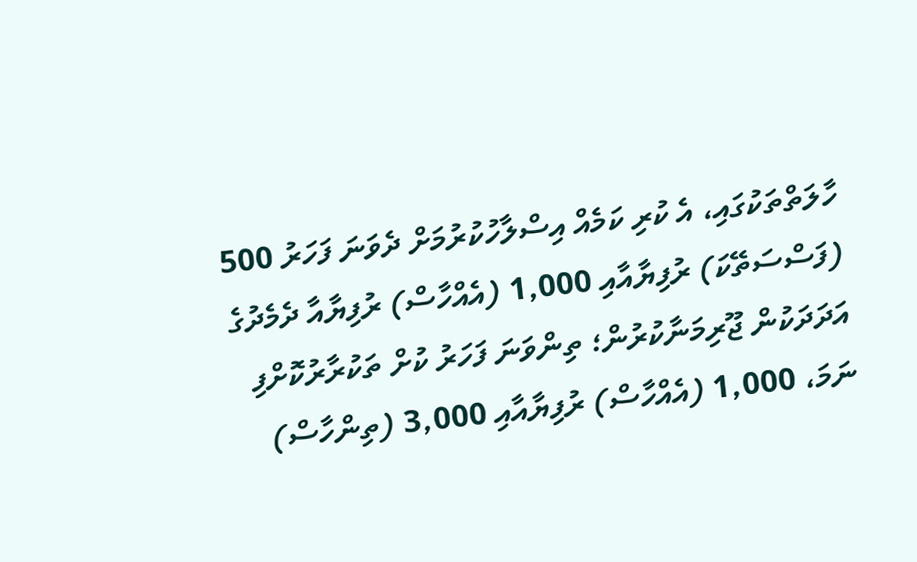ހާލަތްތަކުގައި، އެ ކުރި ކަމެއް އިސްލާހުކުރުމަށް ދެވަނަ ފަހަރު 500 (ފަސްސަތޭކަ) ރުފިޔާއާއި 1,000 (އެއްހާސް) ރުފިޔާއާ ދެމެދުގެ އަދަދަކުން ޖޫރިމަނާކުރުން؛ ތިންވަނަ ފަހަރު ކުށް ތަކުރާރުކޮށްފި ނަމަ، 1,000 (އެއްހާސް) ރުފިޔާއާއި 3,000 (ތިންހާސް)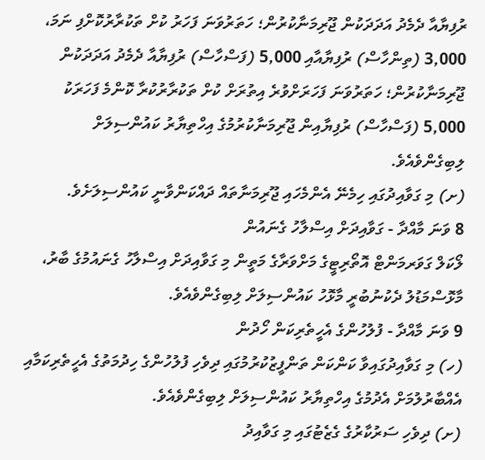ރުފިޔާއާ ދެމެދު އަދަދަކުން ޖޫރިމަނާކުރުން؛ ހަތަރުވަނަ ފަހަރު ކުށް ތަކުރާރުކޮށްފި ނަމަ، 3,000 (ތިންހާސް) ރުފިޔާއާއި 5,000 (ފަސްހާސް) ރުފިޔާއާ ދެމެދު އަދަދަކުން ޖޫރިމަނާކުރުން؛ ހަތަރުވަނަ ފަހަރަށްވުރެ އިތުރަށް ކުށް ތަކުރާރުކުރާ ކޮންމެ ފަހަރަކު 5,000 (ފަސްހާސް) ރުފިޔާއިން ޖޫރިމަނާކުރުމުގެ އިހްތިޔާރު ކައުންސިލަށް ލިބިގެންވެއެވެ.
(ށ) މި ގަވާއިދުގައި ހިމެނޭ އެންމެހައި ޖޫރިމަނާތައް ދައްކަންވާނީ ކައުންސިލަށެވެ.
8 ވަނަ މާއްދާ - ގަވާއިދަށް އިސްލާހު ގެނައުން
ލޯކަލް ގަވަރމަންޓް އޮތޯރިޓީގެ މަށްވަރާގެ މަތީން މި ގަވާއިދަށް އިސްލާހު ގެނައުމުގެ ބާރު، މާޅޮސްމަޑުލު ދެކުނުބުރީ މާޅޮހު ކައުންސިލަށް ލިބިގެންވެއެވެ.
9 ވަނަ މާއްދާ - ފުލުހުންގެ އެހީތެރިކަން ހޯދުން
(ހ) މި ގަވާއިދުގައިވާ ކަންކަން ތަންފީޒުކުރުމުގައި ދިވެހި ފުލުހުންގެ ހިދުމަތުގެ އެހީތެރިކަމާއި އެއްބާރުލުމަށް އެދުމުގެ އިހްތިޔާރު ކައުންސިލަށް ލިބިގެންވެއެވެ.
(ށ) ދިވެހި ސަރުކާރުގެ ގެޒެޓުގައި މި ގަވާއިދު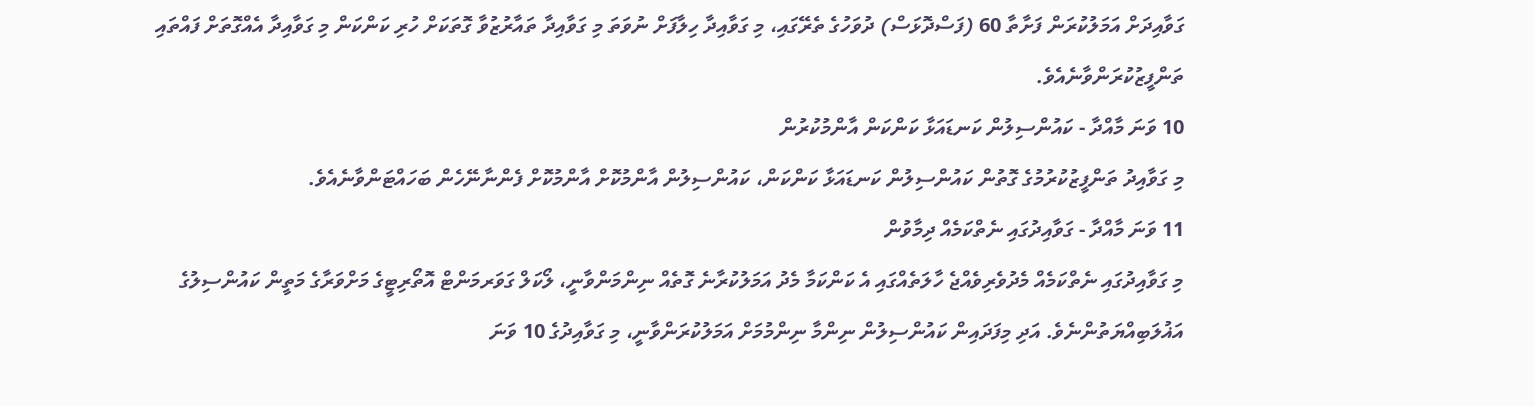ގަވާއިދަށް އަމަލުކުރަން ފަށާތާ 60 (ފަސްދޮޅަސް) ދުވަހުގެ ތެރޭގައި، މި ގަވާއިދާ ހިލާފަށް ނުވަތަ މި ގަވާއިދާ ތައާރުޒުވާ ގޮތަކަށް ހުރި ކަންކަން މި ގަވާއިދާ އެއްގޮތަށް ފައްތައި ތަންފީޒުކުރަންވާނެއެވެ.
10 ވަނަ މާއްދާ - ކައުންސިލުން ކަނޑައަޅާ ކަންކަން އާންމުކުރުން
މި ގަވާއިދު ތަންފީޒުކުރުމުގެ ގޮތުން ކައުންސިލުން ކަނޑައަޅާ ކަންކަން، ކައުންސިލުން އާންމުކޮށް އާންމުކޮށް ފެންނާނޭހެން ބަހައްޓަންވާނެއެވެ.
11 ވަނަ މާއްދާ - ގަވާއިދުގައި ނެތްކަމެއް ދިމާވުން
މި ގަވާއިދުގައި ނެތްކަމެއް މެދުވެރިވެއްޖެ ހާލަތެއްގައި އެ ކަންކަމާ މެދު އަމަލުކުރާނެ ގޮތެއް ނިންމަންވާނީ، ލޯކަލް ގަވަރމަންޓް އޮތޯރިޓީގެ މަށްވަރާގެ މަތީން ކައުންސިލުގެ އަޣުލަބިއްޔަތުންނެވެ. އަދި މިފަދައިން ކައުންސިލުން ނިންމާ ނިންމުމަށް އަމަލުކުރަންވާނީ، މި ގަވާއިދުގެ 10 ވަނަ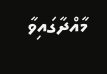މާއްދާގައިވާ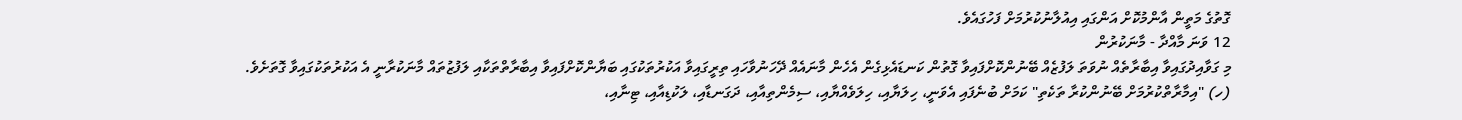ގޮތުގެ މަތީން އާންމުކޮށް އަންގައި އިއުލާނުކުރުމަށް ފަހުގައެވެ.
12 ވަނަ މާއްދާ - މާނަކުރުން
މި ގަވާއިދުގައިވާ އިބާރާތެއް ނުވަތަ ލަފުޒެއް ބޭނުންކޮށްފައިވާ ގޮތުން ކަނޑައެޅިގެން އެހެން މާނައެއް ދޭހަނުވާހައި ތިރީގައިވާ އަކުރުތަކުގައި ބަޔާންކޮށްފައިވާ އިބާރާތްތަކާއި ލަފުޒުތައް މާނަކުރާނީ އެ އަކުރުތަކުގައިވާ ގޮތަށެވެ.
(ހ) "އިމާރާތްކުރުމަށް ބޭނުންކުރާ ތަކެތި" ކަމަށް ބުނެފައި އެވަނީ، ހިލަޔާއި، ހިލަވެއްޔާއި، ސިމެންތިއާއި، ދަގަނޑާއި، ލަކުޑިއާއި، ޓިނާއި،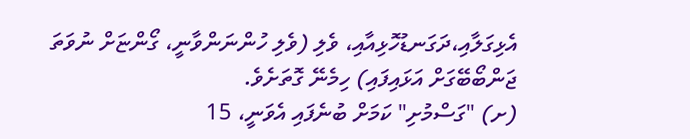އެޅިގަލާއި،ދަގަނޑުހޮޅިއާއި، ވެލި (ވެލި ހުންނަންވާނީ، ގޯންޏަށް ނުވަތަ ޖަންބޯބޭގަށް އަޅައިފައި) ހިމެނޭ ގޮތަށެވެ.
(ށ) "ގަސްމުށި" ކަމަށް ބުނެފައި އެވަނީ، 15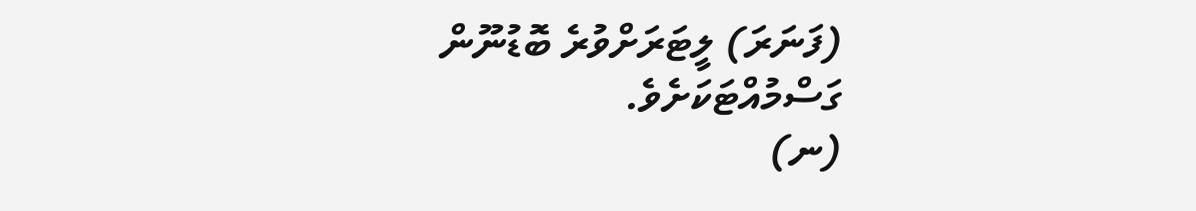(ފަނަރަ) ލީޓަރަށްވުރެ ބޮޑުނޫން ގަސްމުއްޓަކަށެވެ.
(ނ)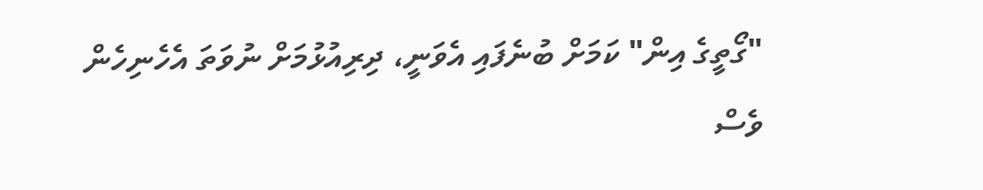"ގޯތީގެ އިން" ކަމަށް ބުނެފައި އެވަނީ، ދިރިއުޅުމަށް ނުވަތަ އެހެނިހެން ވެސް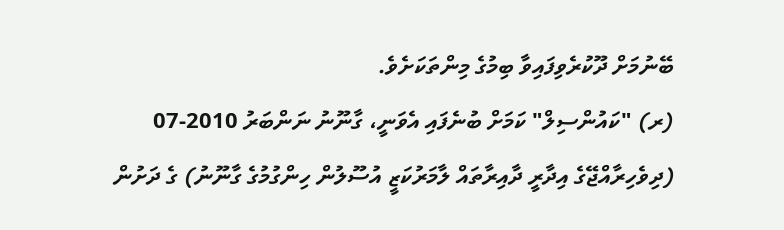ބޭނުމަށް ދޫކުރެވިފައިވާ ބިމުގެ މިންތަކަށެވެ.
(ރ) "ކައުންސިލް" ކަމަށް ބުނެފައި އެވަނީ، ގާނޫނު ނަންބަރު 2010-07 (ދިވެހިރާއްޖޭގެ އިދާރީ ދާއިރާތައް ލާމަރުކަޒީ އުސޫލުން ހިންގުމުގެ ގާނޫނު) ގެ ދަށުން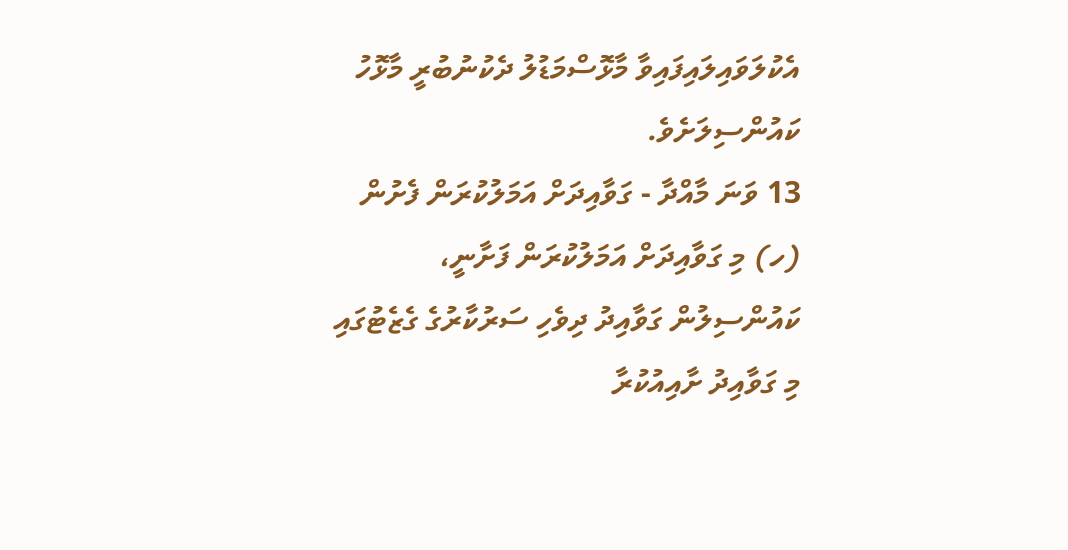އެކުލަވައިލައިފައިވާ މާޅޮސްމަޑުލު ދެކުނުބުރީ މާޅޮހު ކައުންސިލަށެވެ.
13 ވަނަ މާއްދާ - ގަވާއިދަށް އަމަލުކުރަން ފެށުން
(ހ) މި ގަވާއިދަށް އަމަލުކުރަން ފަށާނީ، ކައުންސިލުން ގަވާއިދު ދިވެހި ސަރުކާރުގެ ގެޒެޓުގައި މި ގަވާއިދު ށާއިއުކުރާ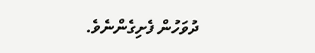ދުވަހުން ފެށިގެންނެވެ.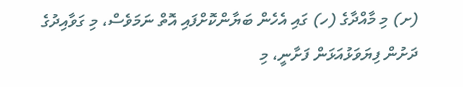(ށ) މި މާއްދާގެ (ހ) ގައި އެހެން ބަޔާންކޮށްފައި އޮތް ނަމަވެސް، މި ގަވާއިދުގެ ދަށުން ފިޔަވަޅުއަޅަން ފަށާނީ، މި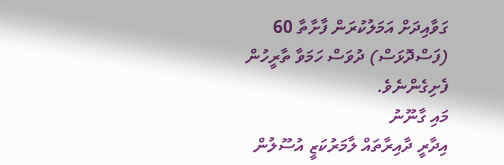ގަވާއިދަށް އަމަލުކުރަން ފާށާތާ 60 (ފަސްދޮޅަސް) ދުވަސް ހަމަވާ ތާރީހުން ފެށިގެންނެވެ.
މައި ގާނޫނު
އިދާރީ ދާއިރާތައް ލާމަރުކަޒީ އުސޫލުން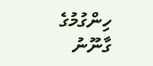ހިންގުމުގެ ގާނޫނު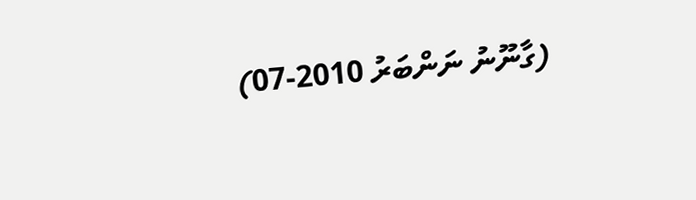(ގާނޫނު ނަންބަރު 2010-07)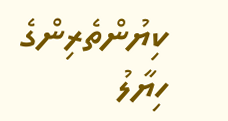ކިޔުންތެރިންގެ ހިޔާލު